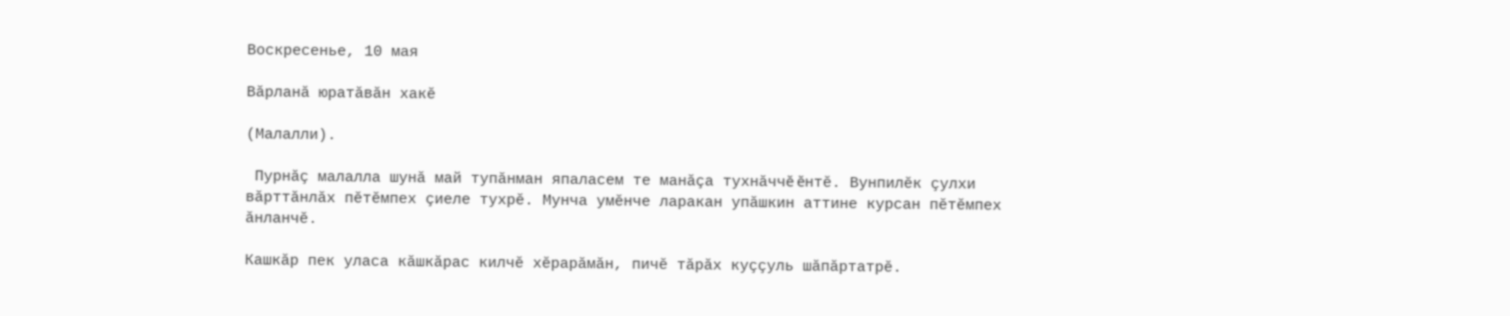Воскресенье, 10 мая

Вăрланă юратăвăн хакĕ

(Малалли).

 Пурнăç малалла шунă май тупăнман япаласем те манăçа тухнăччĕ ĕнтĕ. Вунпилĕк çулхи вăрттăнлăх пĕтĕмпех çиеле тухрĕ. Мунча умĕнче ларакан упăшкин аттине курсан пĕтĕмпех ăнланчĕ.

Кашкăр пек уласа кăшкăрас килчĕ хĕрарăмăн, пичĕ тăрăх куççуль шăпăртатрĕ.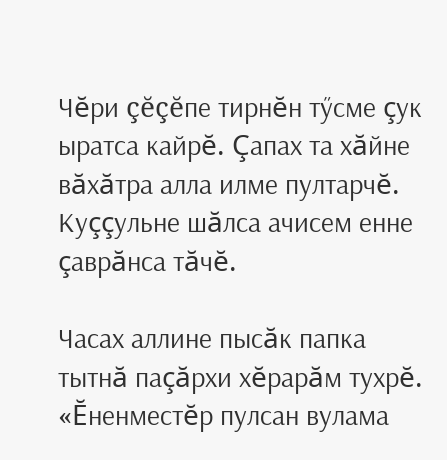Чĕри çĕçĕпе тирнĕн тӳсме çук ыратса кайрĕ. Çапах та хăйне вăхăтра алла илме пултарчĕ. Куççульне шăлса ачисем енне çаврăнса тăчĕ.

Часах аллине пысăк папка тытнă паçăрхи хĕрарăм тухрĕ. «Ĕненместĕр пулсан вулама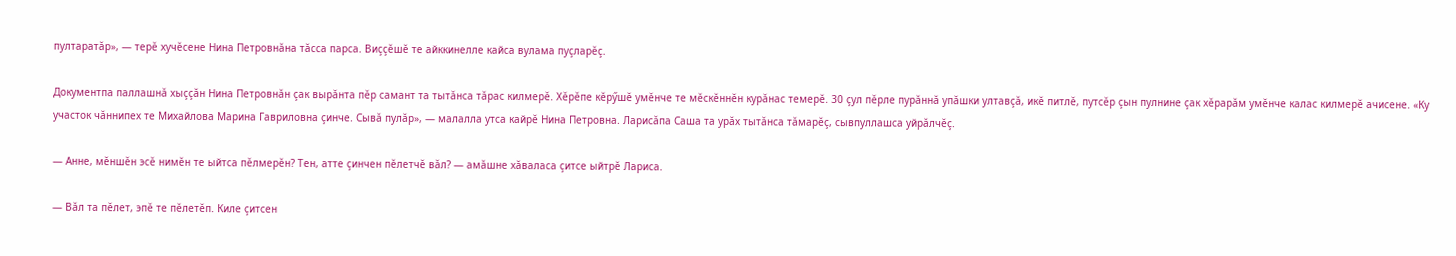пултаратăр», — терĕ хучĕсене Нина Петровнăна тăсса парса. Виççĕшĕ те айккинелле кайса вулама пуçларĕç.

Документпа паллашнă хыççăн Нина Петровнăн çак вырăнта пĕр самант та тытăнса тăрас килмерĕ. Хĕрĕпе кĕрӳшĕ умĕнче те мĕскĕннĕн курăнас темерĕ. 30 çул пĕрле пурăннă упăшки ултавçă, икĕ питлĕ, путсĕр çын пулнине çак хĕрарăм умĕнче калас килмерĕ ачисене. «Ку участок чăннипех те Михайлова Марина Гавриловна çинче. Сывă пулăр», — малалла утса кайрĕ Нина Петровна. Ларисăпа Саша та урăх тытăнса тăмарĕç, сывпуллашса уйрăлчĕç.

— Анне, мĕншĕн эсĕ нимĕн те ыйтса пĕлмерĕн? Тен, атте çинчен пĕлетчĕ вăл? — амăшне хăваласа çитсе ыйтрĕ Лариса.

— Вăл та пĕлет, эпĕ те пĕлетĕп. Киле çитсен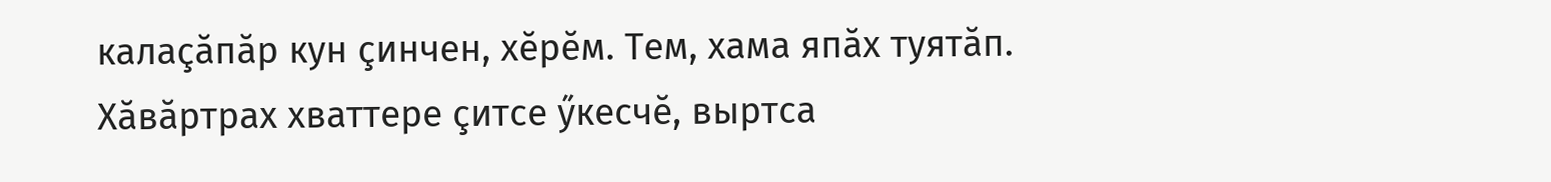калаçăпăр кун çинчен, хĕрĕм. Тем, хама япăх туятăп. Хăвăртрах хваттере çитсе ӳкесчĕ, выртса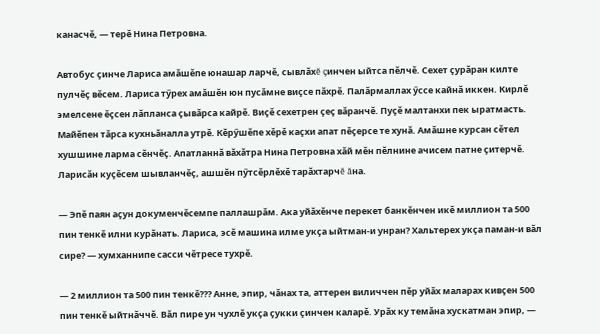канасчĕ, — терĕ Нина Петровна.

Автобус çинче Лариса амăшĕпе юнашар ларчĕ, сывлăхĕ çинчен ыйтса пĕлчĕ. Сехет çурăран килте пулчĕç вĕсем. Лариса тӳрех амăшĕн юн пусăмне виçсе пăхрĕ. Палăрмаллах ӳссе кайнă иккен. Кирлĕ эмелсене ĕçсен лăпланса çывăрса кайрĕ. Виçĕ сехетрен çеç вăранчĕ. Пуçĕ малтанхи пек ыратмасть. Майĕпен тăрса кухньăналла утрĕ. Кĕрӳшĕпе хĕрĕ каçхи апат пĕçерсе те хунă. Амăшне курсан сĕтел хушшине ларма сĕнчĕç. Апатланнă вăхăтра Нина Петровна хăй мĕн пĕлнине ачисем патне çитерчĕ. Ларисăн куçĕсем шывланчĕç, ашшĕн пӳтсĕрлĕхĕ тарăхтарчĕ ăна.

— Эпĕ паян аçун докуменчĕсемпе паллашрăм. Ака уйăхĕнче перекет банкĕнчен икĕ миллион та 500 пин тенкĕ илни курăнать. Лариса, эсĕ машина илме укçа ыйтман-и унран? Хальтерех укçа паман-и вăл сире? — хумханнипе сасси чĕтресе тухрĕ.

— 2 миллион та 500 пин тенкĕ??? Анне, эпир, чăнах та, аттерен виличчен пĕр уйăх маларах кивçен 500 пин тенкĕ ыйтнăччĕ. Вăл пире ун чухлĕ укçа çукки çинчен каларĕ. Урăх ку темăна хускатман эпир, —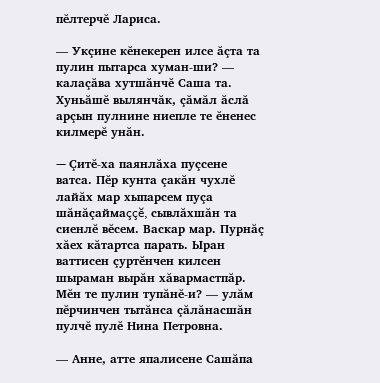пĕлтерчĕ Лариса.

— Укçине кĕнекерен илсе ăçта та пулин пытарса хуман-ши? — калаçăва хутшăнчĕ Саша та. Хуньăшĕ вылянчăк, çăмăл ăслă арçын пулнине ниепле те ĕненес килмерĕ унăн.

— Çитĕ-ха паянлăха пуçсене ватса. Пĕр кунта çакăн чухлĕ лайăх мар хыпарсем пуçа шăнăçаймаççĕ, сывлăхшăн та сиенлĕ вĕсем. Васкар мар. Пурнăç хăех кăтартса парать. Ыран ваттисен çуртĕнчен килсен шыраман вырăн хăвармастпăр. Мĕн те пулин тупăнĕ-и? — улăм пĕрчинчен тытăнса çăлăнасшăн пулчĕ пулĕ Нина Петровна.

— Анне, атте япалисене Сашăпа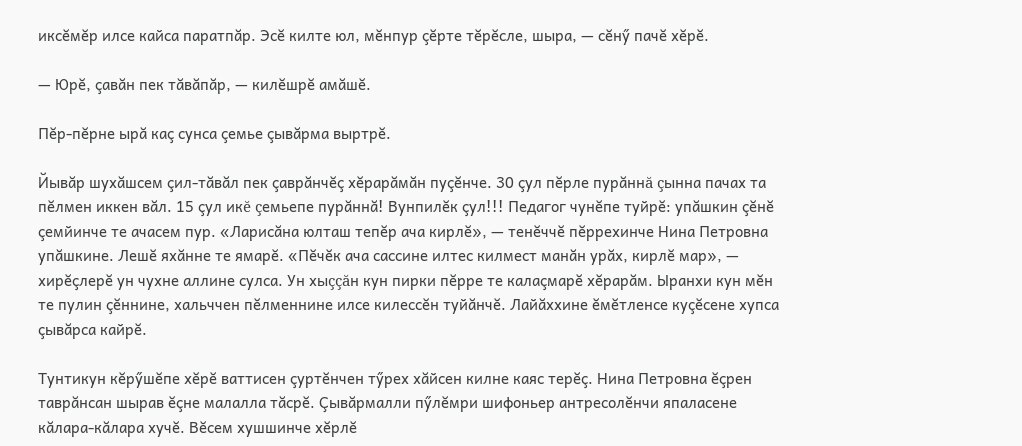иксĕмĕр илсе кайса паратпăр. Эсĕ килте юл, мĕнпур çĕрте тĕрĕсле, шыра, — сĕнӳ пачĕ хĕрĕ.

— Юрĕ, çавăн пек тăвăпăр, — килĕшрĕ амăшĕ.

Пĕр-пĕрне ырă каç сунса çемье çывăрма выртрĕ.

Йывăр шухăшсем çил-тăвăл пек çаврăнчĕç хĕрарăмăн пуçĕнче. 30 çул пĕрле пурăннă çынна пачах та пĕлмен иккен вăл. 15 çул икĕ çемьепе пурăннă! Вунпилĕк çул!!! Педагог чунĕпе туйрĕ: упăшкин çĕнĕ çемйинче те ачасем пур. «Ларисăна юлташ тепĕр ача кирлĕ», — тенĕччĕ пĕррехинче Нина Петровна упăшкине. Лешĕ яхăнне те ямарĕ. «Пĕчĕк ача сассине илтес килмест манăн урăх, кирлĕ мар», — хирĕçлерĕ ун чухне аллине сулса. Ун хыççăн кун пирки пĕрре те калаçмарĕ хĕрарăм. Ыранхи кун мĕн те пулин çĕннине, хальччен пĕлменнине илсе килессĕн туйăнчĕ. Лайăххине ĕмĕтленсе куçĕсене хупса çывăрса кайрĕ.

Тунтикун кĕрӳшĕпе хĕрĕ ваттисен çуртĕнчен тӳрех хăйсен килне каяс терĕç. Нина Петровна ĕçрен таврăнсан шырав ĕçне малалла тăсрĕ. Çывăрмалли пӳлĕмри шифоньер антресолĕнчи япаласене кăлара-кăлара хучĕ. Вĕсем хушшинче хĕрлĕ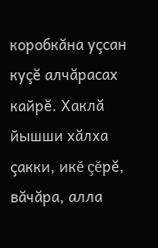коробкăна уçсан куçĕ алчăрасах кайрĕ. Хаклă йышши хăлха çакки, икĕ çĕрĕ, вăчăра, алла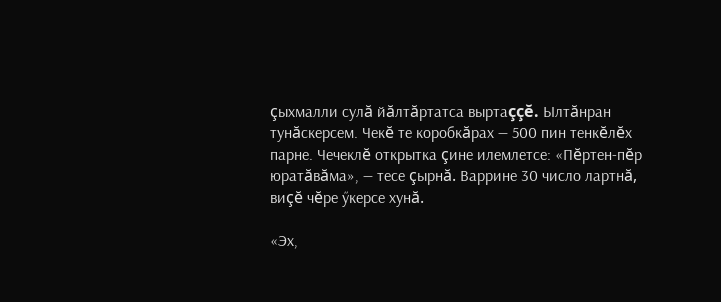çыхмалли сулă йăлтăртатса выртаççĕ. Ылтăнран тунăскерсем. Чекĕ те коробкăрах — 500 пин тенкĕлĕх парне. Чечеклĕ открытка çине илемлетсе: «Пĕртен-пĕр юратăвăма», — тесе çырнă. Варрине 30 число лартнă, виçĕ чĕре ӳкерсе хунă.

«Эх,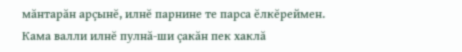мăнтарăн арçынĕ, илнĕ парнине те парса ĕлкĕреймен. Кама валли илнĕ пулнă-ши çакăн пек хаклă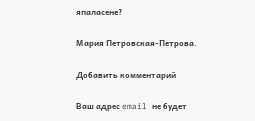япаласене?

Мария Петровская-Петрова.

Добавить комментарий

Ваш адрес email не будет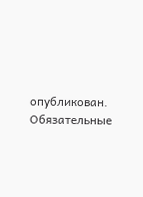опубликован. Обязательные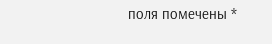поля помечены *